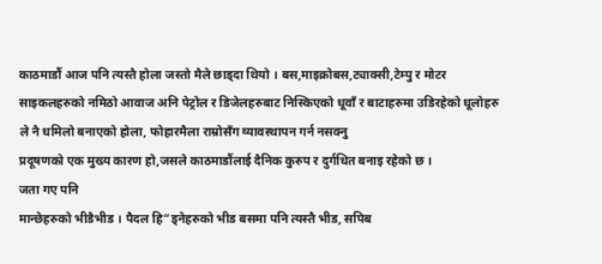काठमाडौं आज पनि त्यस्तै होला जस्तो मैले छाड्दा थियो । बस,माइक्रोबस,ट्याक्सी,टेम्पु र मोटर
साइकलहरुको नमिठो आवाज अनि पेट्रोल र डिजेलहरुबाट निस्किएको धूवाँ र बाटाहरुमा उडिरहेको धूलोहरु
ले नै धमिलो बनाएको होला, फोहारमैला राम्रोसँग व्यावस्थापन गर्न नसक्नु
प्रदूषणको एक मुख्य कारण हो,जसले काठमाडौंलाई दैनिक कुरुप र दुर्गधित बनाइ रहेको छ ।
जता गए पनि
मान्छेहरुको भीडैभीड । पैदल हि“ड्नेहरुको भीड बसमा पनि त्यस्तै भीड, सपिब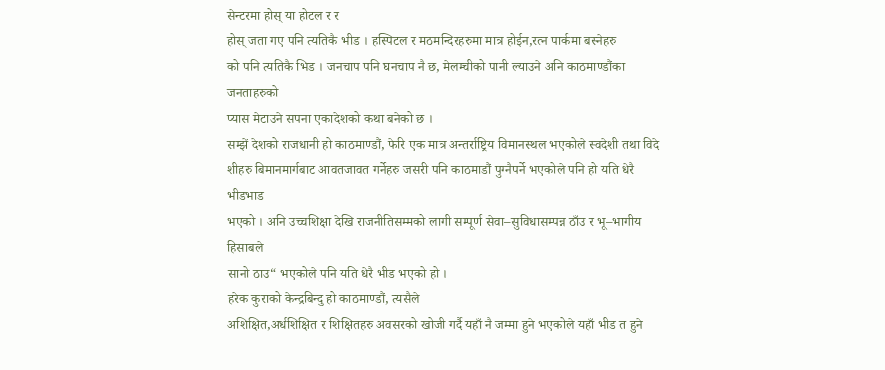सेन्टरमा होस् या होटल र र
होस् जता गए पनि त्यतिकै भीड । हस्पिटल र मठमन्दिरहरुमा मात्र होईन,रत्न पार्कमा बस्नेहरु
को पनि त्यतिकै भिड । जनचाप पनि घनचाप नै छ, मेलम्चीको पानी ल्याउने अनि काठमाण्डौंका जनताहरुको
प्यास मेटाउने सपना एकादेशको कथा बनेको छ ।
सम्झें देशको राजधानी हो काठमाण्डौं, फेरि एक मात्र अन्तर्राष्ट्रिय विमानस्थल भएकोले स्वदेशी तथा विदे
शीहरु बिमानमार्गबाट आवतजावत गर्नेहरु जसरी पनि काठमाडौं पुग्नैपर्ने भएकोले पनि हो यति धेरै भीडभाड
भएको । अनि उच्चशिक्षा देखि राजनीतिसम्मको लागी सम्पूर्ण सेवा–सुविधासम्पन्न ठाँउ र भू–भागीय हिसाबले
सानो ठाउ“ भएकोले पनि यति धेरै भीड भएको हो ।
हरेक कुराको केन्द्रबिन्दु हो काठमाण्डौं, त्यसैले
अशिक्षित,अर्धशिक्षित र शिक्षितहरु अवसरको खोजी गर्दै यहाँ नै जम्मा हुने भएकोले यहाँ भीड त हुने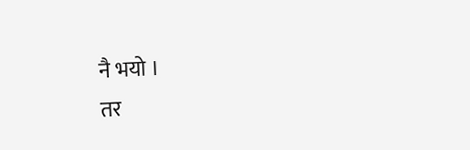नै भयो ।
तर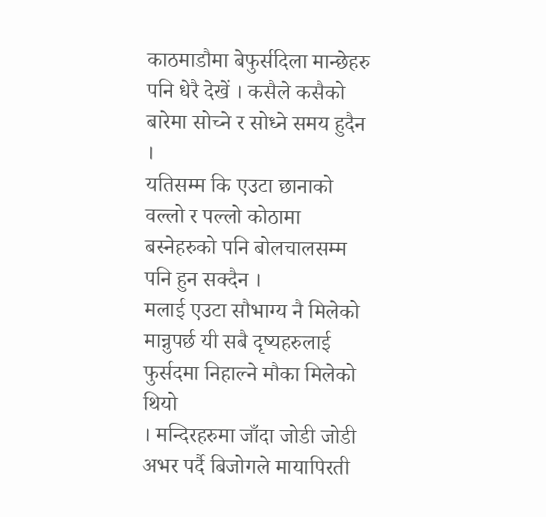काठमाडौमा बेफुर्सदिला मान्छेहरु पनि धेरै देखें । कसैले कसैको बारेमा सोच्ने र सोध्ने समय हुदैन ।
यतिसम्म कि एउटा छानाको वल्लो र पल्लो कोठामा बस्नेहरुको पनि बोलचालसम्म पनि हुन सक्दैन ।
मलाई एउटा सौभाग्य नै मिलेको मान्नुपर्छ यी सबै दृष्यहरुलाई फुर्सदमा निहाल्ने मौका मिलेको थियो
। मन्दिरहरुमा जाँदा जोडी जोडी अभर पर्दै बिजोगले मायापिरती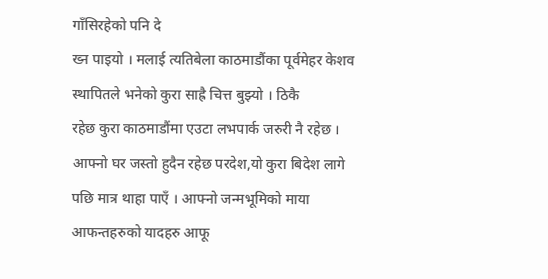गाँसिरहेको पनि दे
ख्न पाइयो । मलाई त्यतिबेला काठमाडौंका पूर्वमेहर केशव स्थापितले भनेको कुरा साह्रै चित्त बुझ्यो । ठिकै
रहेछ कुरा काठमाडौंमा एउटा लभपार्क जरुरी नै रहेछ ।
आफ्नो घर जस्तो हुदैन रहेछ परदेश,यो कुरा बिदेश लागे पछि मात्र थाहा पाएँ । आफ्नो जन्मभूमिको माया
आफन्तहरुको यादहरु आफू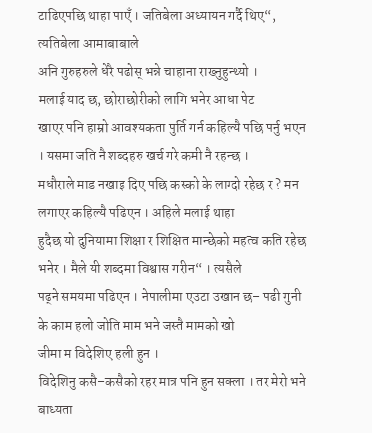टाढिएपछि थाहा पाएँ । जतिबेला अध्यायन गर्दै थिए“, त्यतिबेला आमाबाबाले
अनि गुरुहरुले धेरै पढोस् भन्ने चाहाना राख्नुहुन्थ्यो ।
मलाई याद छ, छोराछोरीको लागि भनेर आधा पेट
खाएर पनि हाम्रो आवश्यकता पुर्ति गर्न कहिल्यै पछि पर्नु भएन । यसमा जति नै शब्दहरु खर्च गरे कमी नै रहन्छ ।
मधौराले माड नखाइ दिए पछि कस्को के लाग्दो रहेछ र ? मन लगाएर कहिल्यै पढिएन । अहिले मलाई थाहा
हुदैछ यो दुनियामा शिक्षा र शिक्षित मान्छेको महत्व कति रहेछ भनेर । मैले यी शब्दमा विश्वास गरीन“ । त्यसैले
पढ्ने समयमा पढिएन । नेपालीमा एउटा उखान छ– पढी गुनी के काम हलो जोति माम भने जस्तै मामको खो
जीमा म विदेशिए हली हुन ।
विदेशिनु कसै–कसैको रहर मात्र पनि हुन सक्ला । तर मेरो भने बाध्यता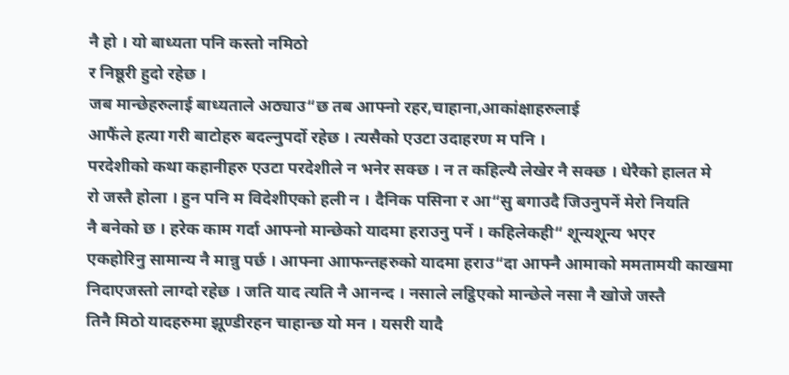नै हो । यो बाध्यता पनि कस्तो नमिठो
र निष्ठूरी हुदो रहेछ ।
जब मान्छेहरुलाई बाध्यताले अठ्याउ“छ तब आफ्नो रहर,चाहाना,आकांक्षाहरुलाई
आफैंले हत्या गरी बाटोहरु बदल्नुपर्दो रहेछ । त्यसैको एउटा उदाहरण म पनि ।
परदेशीको कथा कहानीहरु एउटा परदेशीले न भनेर सक्छ । न त कहिल्यै लेखेर नै सक्छ । धेरैको हालत मे
रो जस्तै होला । हुन पनि म विदेशीएको हली न । दैनिक पसिना र आ“सु बगाउदै जिउनुपर्ने मेरो नियति
नै बनेको छ । हरेक काम गर्दा आफ्नो मान्छेको यादमा हराउनु पर्ने । कहिलेकही“ शून्यशून्य भएर
एकहोरिनु सामान्य नै मान्नु पर्छ । आफ्ना आाफन्तहरुको यादमा हराउ“दा आफ्नै आमाको ममतामयी काखमा
निदाएजस्तो लाग्दो रहेछ । जति याद त्यति नै आनन्द । नसाले लट्ठिएको मान्छेले नसा नै खोजे जस्तै
तिनै मिठो यादहरुमा झूण्डीरहन चाहान्छ यो मन । यसरी यादै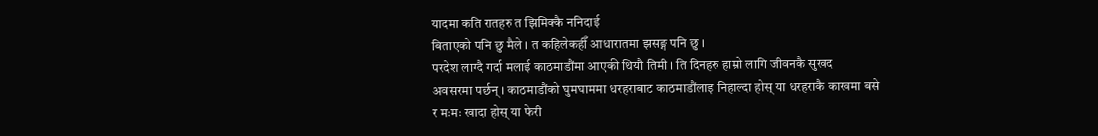यादमा कति रातहरु त झिमिक्कै ननिदाई
बिताएको पनि छु मैले । त कहिलेकहीँ आधारातमा झसङ्ग पनि छु ।
परदेश लाग्दै गर्दा मलाई काठमाडौंमा आएकी थियौ तिमी । ति दिनहरु हाम्रो लागि जीवनकै सुखद
अवसरमा पर्छन् । काठमाडौंको घुमघाममा धरहराबाट काठमाडौंलाइ निहाल्दा होस् या धरहराकै काखमा बसे
र मःमः खादा होस् या फेरी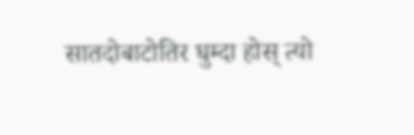सातदोबाटोतिर घुम्दा होस् त्यो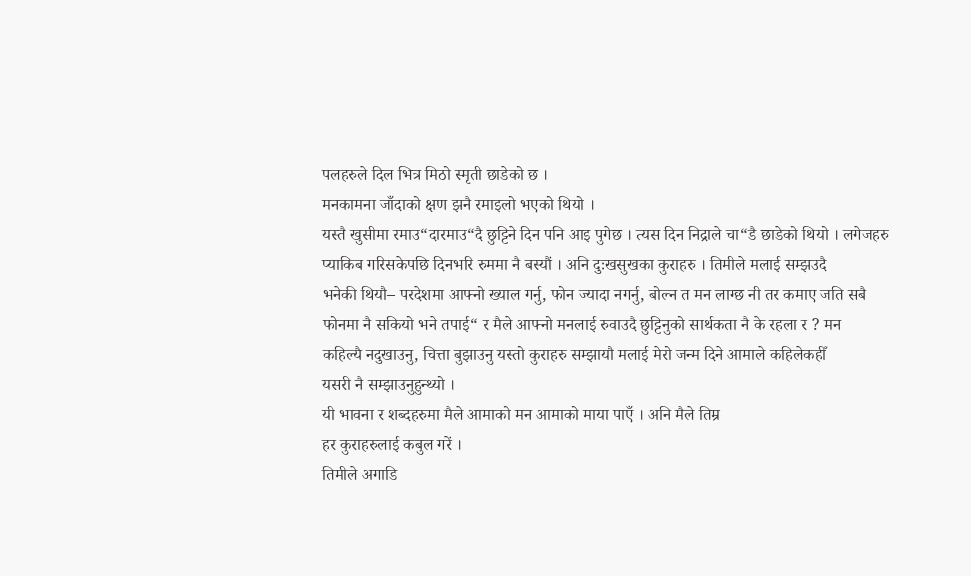पलहरुले दिल भित्र मिठो स्मृती छाडेको छ ।
मनकामना जाँदाको क्षण झनै रमाइलो भएको थियो ।
यस्तै खुसीमा रमाउ“दारमाउ“दै छुट्टिने दिन पनि आइ पुगेछ । त्यस दिन निद्राले चा“डै छाडेको थियो । लगेजहरु
प्याकिब गरिसकेपछि दिनभरि रुममा नै बस्यौं । अनि दुःखसुखका कुराहरु । तिमीले मलाई सम्झउदै
भनेकी थियौ– परदेशमा आफ्नो ख्याल गर्नु, फोन ज्यादा नगर्नु, बोल्न त मन लाग्छ नी तर कमाए जति सबै
फोनमा नै सकियो भने तपाई“ र मैले आफ्नो मनलाई रुवाउदै छुट्टिनुको सार्थकता नै के रहला र ? मन
कहिल्यै नदुखाउनु, चित्ता बुझाउनु यस्तो कुराहरु सम्झायौ मलाई मेरो जन्म दिने आमाले कहिलेकहीँ
यसरी नै सम्झाउनुहुन्थ्यो ।
यी भावना र शब्दहरुमा मैले आमाको मन आमाको माया पाएँ । अनि मैले तिम्र
हर कुराहरुलाई कबुल गरें ।
तिमीले अगाडि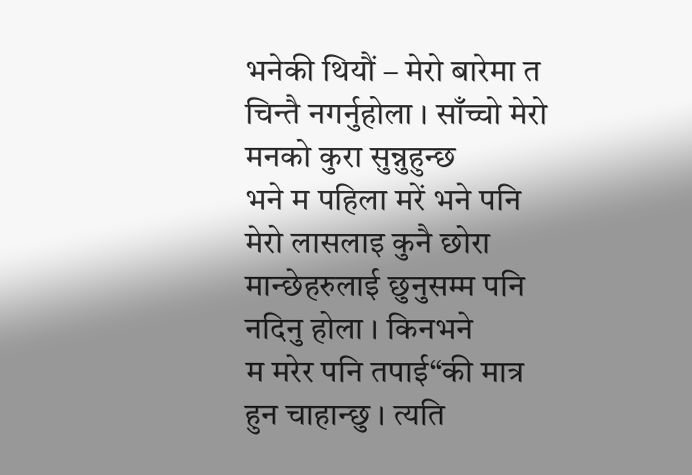भनेकी थियौं – मेरो बारेमा त चिन्तै नगर्नुहोला । साँच्चो मेरो मनको कुरा सुन्नुहुन्छ
भने म पहिला मरें भने पनि मेरो लासलाइ कुनै छोरा मान्छेहरुलाई छुनुसम्म पनि नदिनु होला । किनभने
म मरेर पनि तपाई“की मात्र हुन चाहान्छु । त्यति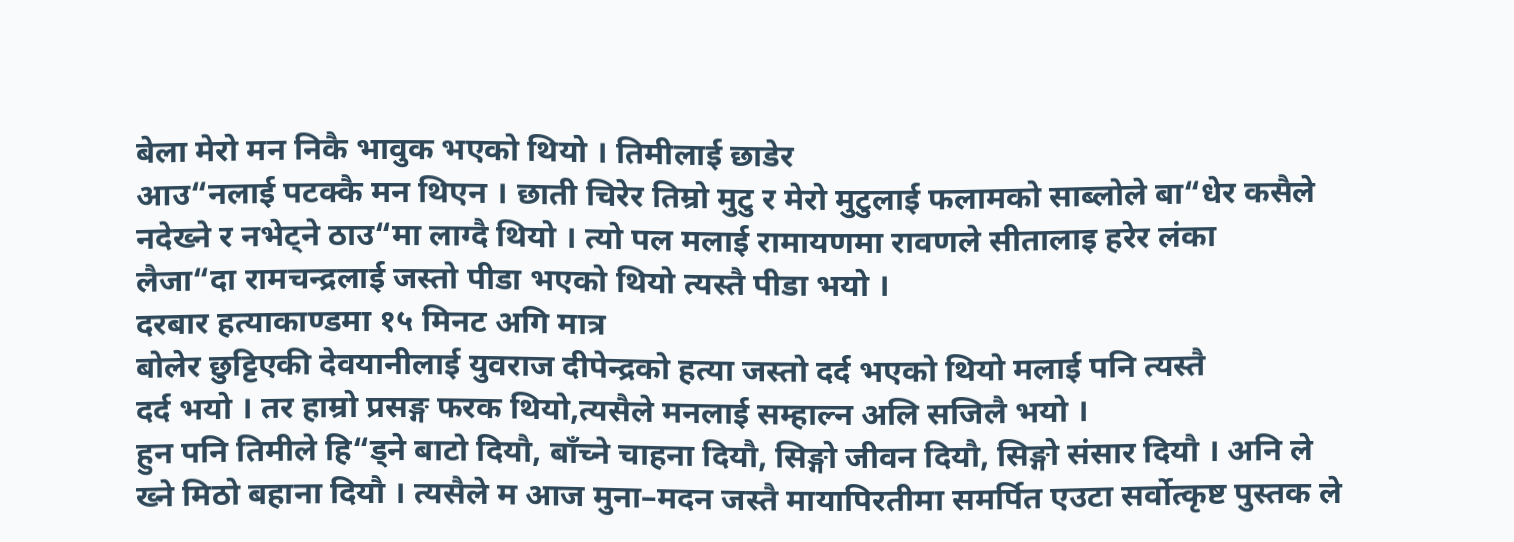बेला मेरो मन निकै भावुक भएको थियो । तिमीलाई छाडेर
आउ“नलाई पटक्कै मन थिएन । छाती चिरेर तिम्रो मुटु र मेरो मुटुलाई फलामको साब्लोले बा“धेर कसैले
नदेख्ने र नभेट्ने ठाउ“मा लाग्दै थियो । त्यो पल मलाई रामायणमा रावणले सीतालाइ हरेर लंका
लैजा“दा रामचन्द्रलाई जस्तो पीडा भएको थियो त्यस्तै पीडा भयो ।
दरबार हत्याकाण्डमा १५ मिनट अगि मात्र
बोलेर छुट्टिएकी देवयानीलाई युवराज दीपेन्द्रको हत्या जस्तो दर्द भएको थियो मलाई पनि त्यस्तै
दर्द भयो । तर हाम्रो प्रसङ्ग फरक थियो,त्यसैले मनलाई सम्हाल्न अलि सजिलै भयो ।
हुन पनि तिमीले हि“ड्ने बाटो दियौ, बाँच्ने चाहना दियौ, सिङ्गो जीवन दियौ, सिङ्गो संसार दियौ । अनि ले
ख्ने मिठो बहाना दियौ । त्यसैले म आज मुना–मदन जस्तै मायापिरतीमा समर्पित एउटा सर्वोत्कृष्ट पुस्तक ले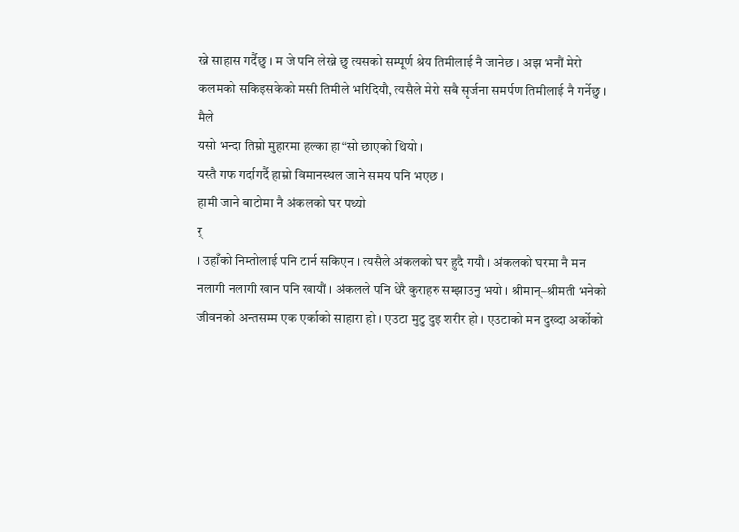ख्ने साहास गर्दैछु । म जे पनि लेख्ने छु त्यसको सम्पूर्ण श्रेय तिमीलाई नै जानेछ । अझ भनौं मेरो
कलमको सकिइसकेको मसी तिमीले भरिदियौ, त्यसैले मेरो सबै सृर्जना समर्पण तिमीलाई नै गर्नेछु । मैले
यसो भन्दा तिम्रो मुहारमा हल्का हा“सो छाएको थियो ।
यस्तै गफ गर्दागर्दै हाम्रो विमानस्थल जाने समय पनि भएछ ।
हामी जाने बाटोमा नै अंकलको घर पथ्यो
र्
। उहाँको निम्तोलाई पनि टार्न सकिएन । त्यसैले अंकलको घर हुदै गयौ । अंकलको घरमा नै मन
नलागी नलागी खान पनि खायौं । अंकलले पनि धेरै कुराहरु सम्झाउनु भयो । श्रीमान्–श्रीमती भनेको
जीवनको अन्तसम्म एक एर्काको साहारा हो । एउटा मुटु दुइ शरीर हो । एउटाको मन दुख्दा अर्कोको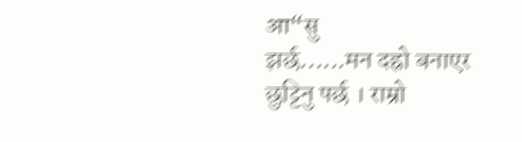आ“सु
झर्छ......मन दह्रो बनाएर छुट्टिनु पर्छ । राम्रो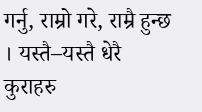गर्नु, राम्रो गरे, राम्रै हुन्छ । यस्तै–यस्तै धेरै कुराहरु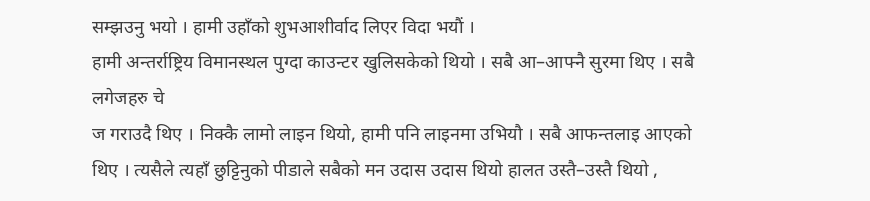सम्झउनु भयो । हामी उहाँको शुभआशीर्वाद लिएर विदा भयौं ।
हामी अन्तर्राष्ट्रिय विमानस्थल पुग्दा काउन्टर खुलिसकेको थियो । सबै आ–आफ्नै सुरमा थिए । सबै लगेजहरु चे
ज गराउदै थिए । निक्कै लामो लाइन थियो, हामी पनि लाइनमा उभियौ । सबै आफन्तलाइ आएको
थिए । त्यसैले त्यहाँ छुट्टिनुको पीडाले सबैको मन उदास उदास थियो हालत उस्तै–उस्तै थियो ,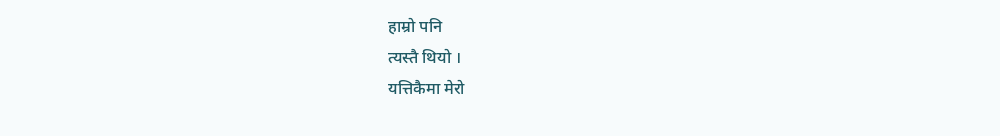हाम्रो पनि
त्यस्तै थियो ।
यत्तिकैमा मेरो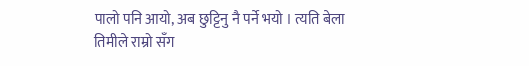पालो पनि आयो, अब छुट्टिनु नै पर्ने भयो । त्यति बेला तिमीले राम्रो सँग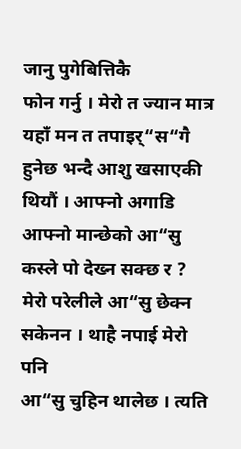जानु पुगेबित्तिकै
फोन गर्नु । मेरो त ज्यान मात्र यहाँ मन त तपाइर्“स“गै हुनेछ भन्दै आशु खसाएकी थियौं । आफ्नो अगाडि
आफ्नो मान्छेको आ“सु कस्ले पो देख्न सक्छ र ? मेरो परेलीले आ“सु छेक्न सकेनन । थाहै नपाई मेरो पनि
आ“सु चुहिन थालेछ । त्यति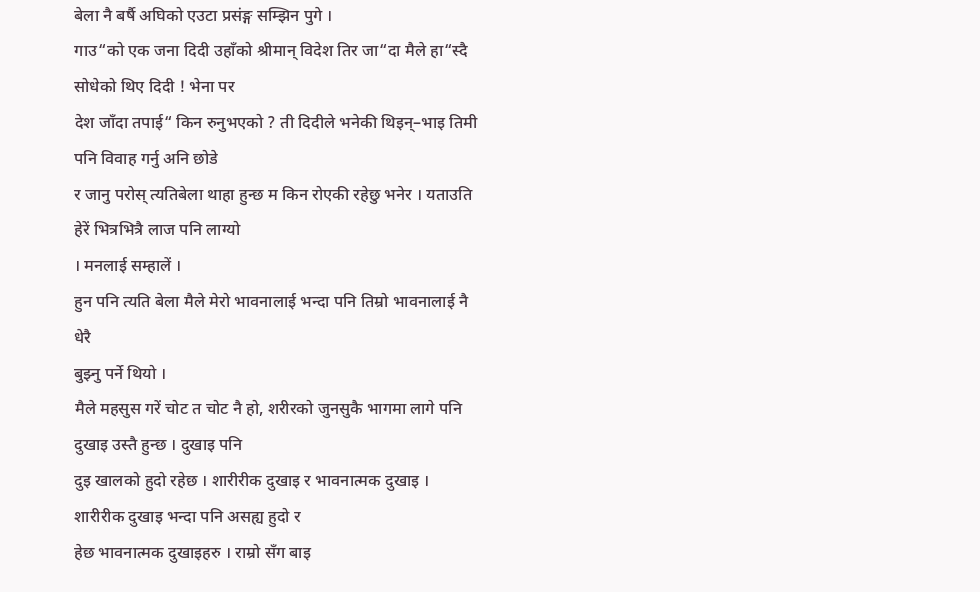बेला नै बर्षै अघिको एउटा प्रसंङ्ग सम्झिन पुगे ।
गाउ“को एक जना दिदी उहाँको श्रीमान् विदेश तिर जा“दा मैले हा“स्दै सोधेको थिए दिदी ! भेना पर
देश जाँदा तपाई“ किन रुनुभएको ? ती दिदीले भनेकी थिइन्–भाइ तिमी पनि विवाह गर्नु अनि छोडे
र जानु परोस् त्यतिबेला थाहा हुन्छ म किन रोएकी रहेछु भनेर । यताउति हेरें भित्रभित्रै लाज पनि लाग्यो
। मनलाई सम्हालें ।
हुन पनि त्यति बेला मैले मेरो भावनालाई भन्दा पनि तिम्रो भावनालाई नै धेरै
बुझ्नु पर्ने थियो ।
मैले महसुस गरें चोट त चोट नै हो, शरीरको जुनसुकै भागमा लागे पनि दुखाइ उस्तै हुन्छ । दुखाइ पनि
दुइ खालको हुदो रहेछ । शारीरीक दुखाइ र भावनात्मक दुखाइ । शारीरीक दुखाइ भन्दा पनि असह्य हुदो र
हेछ भावनात्मक दुखाइहरु । राम्रो सँग बाइ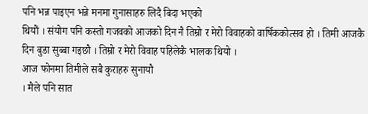पनि भन्न पाइएन भन्ने मनमा गुनासाहरु लिदै बिदा भएको
थियौं । संयोग पनि कस्तो गजवको आजको दिन नै तिम्रो र मेरो विवाहको वार्षिककोत्सव हो । तिमी आजकै
दिन बुडा सुब्बा गइछौ । तिम्रो र मेरो विवाह पहिलेकै भालक थियो ।
आज फोनमा तिमीले सबै कुराहरु सुनायौ
। मैले पनि सात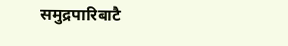समुद्रपारिबाटै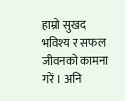हाम्रो सुखद भविश्य र सफल जीवनको कामना गरें । अनि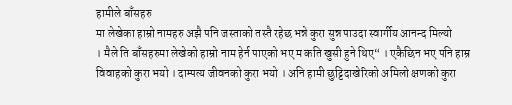हामीले बाँसहरु
मा लेखेका हाम्रो नामहरु अझै पनि जस्ताको तस्तै रहेछ भन्ने कुरा सुन्न पाउदा स्वार्गीय आनन्द मिल्यो
। मैले ति बाँसहरुमा लेखेको हाम्रो नाम हेर्न पाएको भए म कति खुसी हुने थिए“ । एकैछिन भए पनि हाम्र
विवाहको कुरा भयो । दाम्पत्य जीवनको कुरा भयो । अनि हामी छुट्टिदाखेरिको अमिलो क्षणको कुरा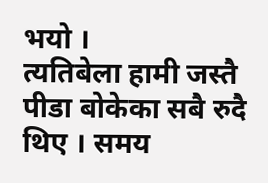भयो ।
त्यतिबेला हामी जस्तै पीडा बोकेका सबै रुदै थिए । समय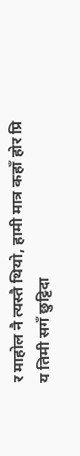र माहोल नै त्यस्तै थियो, हामी मात्र कहाँ होर प्रि
य तिमी सगँ छुट्टिदा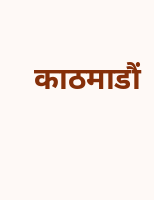काठमाडौं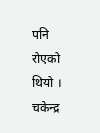पनि रोएको थियो ।
चकेन्द्र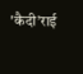'कैदी’राई